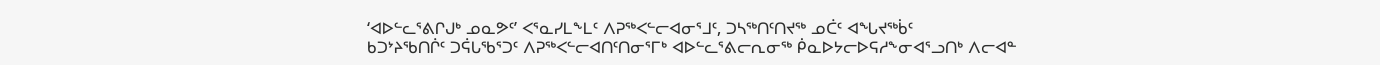‘ᐊᐅᓪᓚᕐᕕᒋᒍᒃ ᓄᓇᕗᑦ’ ᐸᕐᓇᓯᒪᖕᒪᑦ ᐱᕈᖅᐸᓪᓕᐊᓂᕐᒧᑦ, ᑐᓴᖅᑎᑦᑎᔪᖅ ᓄᑖᑦ ᐊᖓᔪᖅᑳᑦ
ᑲᑐᔾᔨᖃᑎᒌᑦ ᑐᕌᒐᖃᕐᑐᑦ ᐱᕈᖅᐸᓪᓕᐊᑎᑦᑎᓂᕐᒥᒃ ᐊᐅᓪᓚᕐᕕᓕᕆᓂᖅ ᑮᓇᐅᔭᓕᐅᕋᓱᖕᓂᐊᕐᓗᑎᒃ ᐱᓕᐊᓐ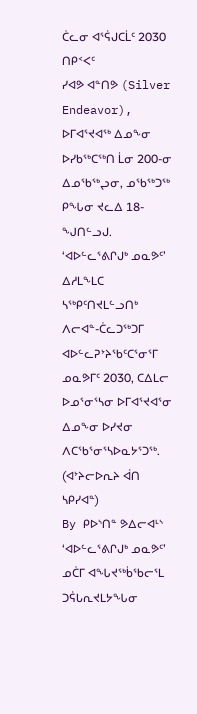ᑖᓚᓂ ᐊᕐᕌᒍᑕᒫᑦ 2030 ᑎᑭᑉᐸᑦ
ᓯᐊᕗ ᐊᓐᑎᕗ (Silver Endeavor), ᐅᒥᐊᕐᔪᐊᖅ ᐃᓄᖕᓂ ᐅᓯᑲᖅᑕᖅᑎ ᒫᓂ 200-ᓂ ᐃᓄᖃᖅᖢᓂ, ᓄᖃᖅᑐᖅ ᑭᖓᓂ ᔪᓚᐃ 18-ᖑᑎᓪᓗᒍ. ‘ᐊᐅᓪᓚᕐᕕᒋᒍᒃ ᓄᓇᕗᑦ’ ᐃᓱᒪᖕᒪᑕ ᓴᖅᑭᑦᑎᔪᒪᓪᓗᑎᒃ ᐱᓕᐊᓐ-ᑖᓚᑐᖅᑐᒥ ᐊᐅᓪᓚᕈᔾᔨᖃᑦᑕᕐᓂᕐᒥ ᓄᓇᕗᒥᑦ 2030, ᑕᐃᒪᓕ ᐅᓄᕐᓂᕐᓴᓂ ᐅᒥᐊᕐᔪᐊᕐᓂ ᐃᓄᖕᓂ ᐅᓯᔪᓂ ᐱᑕᖃᕐᓂᕐᓴᐅᓇᔭᕐᑐᖅ. (ᐊᔾᔨᓕᐅᕆᔨ ᐋᑎ ᓴᑭᓯᐊᓐ)
By ᑭᐅᔅᑎᓐ ᕗᐃᓕᐊᒻᔅ
‘ᐊᐅᓪᓚᕐᕕᒋᒍᒃ ᓄᓇᕗᑦ’ ᓄᑖᒥ ᐊᖓᔪᖅᑳᖃᓕᕐᒪ ᑐᕌᒐᕆᔪᒪᔭᖓᓂ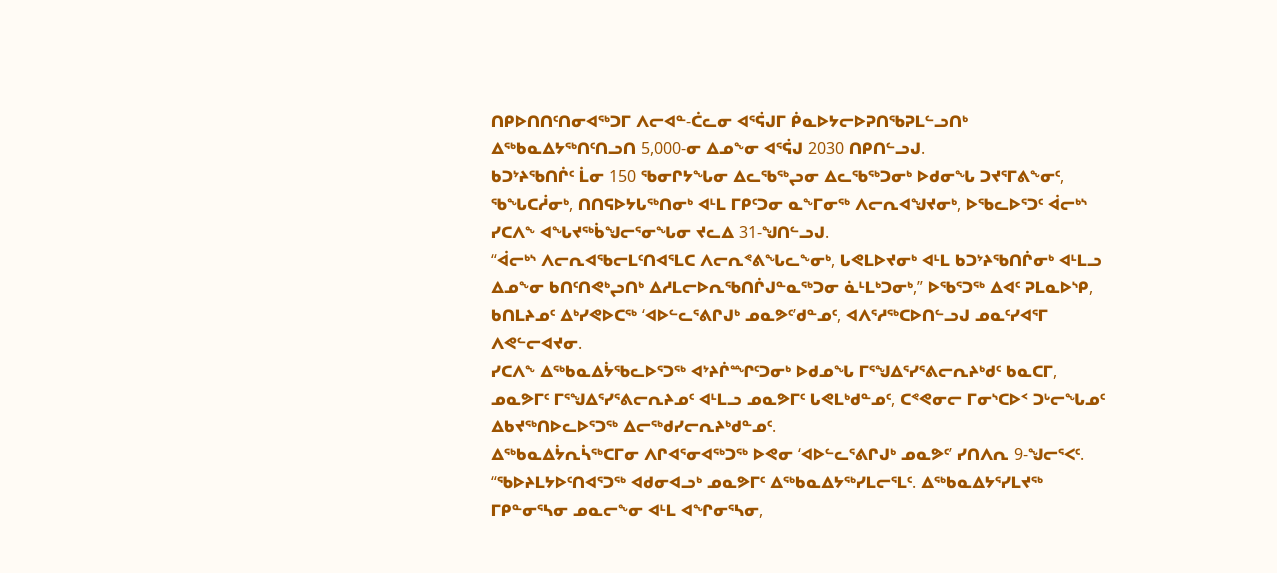ᑎᑭᐅᑎᑎᑦᑎᓂᐊᖅᑐᒥ ᐱᓕᐊᓐ-ᑖᓚᓂ ᐊᕐᕌᒍᒥ ᑮᓇᐅᔭᓕᐅᕈᑎᖃᕈᒪᓪᓗᑎᒃ ᐃᖅᑲᓇᐃᔭᖅᑎᑦᑎᓗᑎ 5,000-ᓂ ᐃᓄᖕᓂ ᐊᕐᕌᒍ 2030 ᑎᑭᑎᓪᓗᒍ.
ᑲᑐᔾᔨᖃᑎᒌᑦ ᒫᓂ 150 ᖃᓂᒋᔭᖓᓂ ᐃᓚᖃᖅᖢᓂ ᐃᓚᖃᖅᑐᓂᒃ ᐅᑯᓂᖓ ᑐᔪᕐᒥᕕᖕᓂᑦ, ᖃᖓᑕᓲᓂᒃ, ᑎᑎᕋᐅᔭᒐᖅᑎᓂᒃ ᐊᒻᒪ ᒥᑭᑦᑐᓂ ᓇᖕᒥᓂᖅ ᐱᓕᕆᐊᖑᔪᓂᒃ, ᐅᖃᓚᐅᕐᑐᑦ ᐋᓕᒃᔅ ᓯᑕᐱᖕ ᐊᖓᔪᖅᑳᖑᓕᕐᓂᖓᓂ ᔪᓚᐃ 31-ᖑᑎᓪᓗᒍ.
“ᐋᓕᒃᔅ ᐱᓕᕆᐊᖃᓕᒪᑦᑎᐊᕐᒪᑕ ᐱᓕᕆᕝᕕᖓᓚᖕᓂᒃ, ᒐᕙᒪᐅᔪᓂᒃ ᐊᒻᒪ ᑲᑐᔾᔨᖃᑎᒌᓂᒃ ᐊᒻᒪᓗ ᐃᓄᖕᓂ ᑲᑎᑦᑎᕙᒃᖢᑎᒃ ᐃᓱᒪᓕᐅᕆᖃᑎᒌᒍᓐᓇᖅᑐᓂ ᓈᒻᒪᒃᑐᓂᒃ,” ᐅᖃᕐᑐᖅ ᐃᐊᑦ ᕈᒪᓇᐅᔅᑭ, ᑲᑎᒪᔨᓄᑦ ᐃᒃᓯᕙᐅᑕᖅ ‘ᐊᐅᓪᓚᕐᕕᒋᒍᒃ ᓄᓇᕗᑦ’ᑯᓐᓄᑦ, ᐊᐱᕐᓱᖅᑕᐅᑎᓪᓗᒍ ᓄᓇᑦᓯᐊᕐᒥ ᐱᕙᓪᓕᐊᔪᓂ.
ᓯᑕᐱᖕ ᐃᖅᑲᓇᐃᔮᖃᓚᐅᕐᑐᖅ ᐊᔾᔨᒌᙱᑦᑐᓂᒃ ᐅᑯᓄᖓ ᒥᕐᖑᐃᕐᓯᕐᕕᓕᕆᔨᒃᑯᑦ ᑲᓇᑕᒥ, ᓄᓇᕗᒥᑦ ᒥᕐᖑᐃᕐᓯᕐᕕᓕᕆᔨᓄᑦ ᐊᒻᒪᓗ ᓄᓇᕗᒥᑦ ᒐᕙᒪᒃᑯᓐᓄᑦ, ᑕᕝᕙᓂᓕ ᒥᓂᔅᑕᐅᑉ ᑐᒡᓕᖓᓄᑦ ᐃᑲᔪᖅᑎᐅᓚᐅᕐᑐᖅ ᐃᓕᖅᑯᓯᓕᕆᔨᒃᑯᓐᓄᑦ.
ᐃᖅᑲᓇᐃᔮᕆᓵᖅᑕᒥᓂ ᐱᒋᐊᕐᓂᐊᖅᑐᖅ ᐅᕙᓂ ‘ᐊᐅᓪᓚᕐᕕᒋᒍᒃ ᓄᓇᕗᑦ’ ᓯᑎᐱᕆ 9-ᖑᓕᕐᐸᑦ.
“ᖃᐅᔨᒪᔭᐅᑦᑎᐊᕐᑐᖅ ᐊᑯᓂᐊᓗᒃ ᓄᓇᕗᒥᑦ ᐃᖅᑲᓇᐃᔭᖅᓯᒪᓕᕐᒪᑦ. ᐃᖅᑲᓇᐃᔭᕐᓯᒪᔪᖅ ᒥᑭᓐᓂᕐᓴᓂ ᓄᓇᓕᖕᓂ ᐊᒻᒪ ᐊᖏᓂᕐᓴᓂ,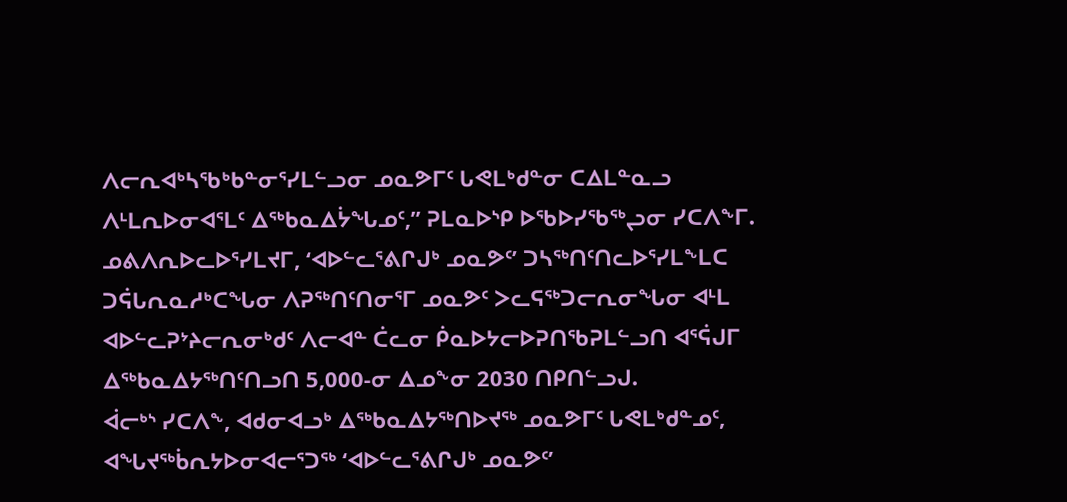ᐱᓕᕆᐊᒃᓴᖃᒃᑲᓐᓂᕐᓯᒪᓪᓗᓂ ᓄᓇᕗᒥᑦ ᒐᕙᒪᒃᑯᓐᓂ ᑕᐃᒪᓐᓇᓗ ᐱᒻᒪᕆᐅᓂᐊᕐᒪᑦ ᐃᖅᑲᓇᐃᔮᖓᓄᑦ,” ᕈᒪᓇᐅᔅᑭ ᐅᖃᐅᓯᖃᖅᖢᓂ ᓯᑕᐱᖕᒥ.
ᓄᕕᐱᕆᐅᓚᐅᕐᓯᒪᔪᒥ, ‘ᐊᐅᓪᓚᕐᕕᒋᒍᒃ ᓄᓇᕗᑦ’ ᑐᓴᖅᑎᑦᑎᓚᐅᕐᓯᒪᖕᒪᑕ ᑐᕌᒐᕆᓇᓱᒃᑕᖓᓂ ᐱᕈᖅᑎᑦᑎᓂᕐᒥ ᓄᓇᕗᑦ ᐳᓚᕋᖅᑐᓕᕆᓂᖓᓂ ᐊᒻᒪ ᐊᐅᓪᓚᕈᔾᔨᓕᕆᓂᒃᑯᑦ ᐱᓕᐊᓐ ᑖᓚᓂ ᑮᓇᐅᔭᓕᐅᕈᑎᖃᕈᒪᓪᓗᑎ ᐊᕐᕌᒍᒥ ᐃᖅᑲᓇᐃᔭᖅᑎᑦᑎᓗᑎ 5,000-ᓂ ᐃᓄᖕᓂ 2030 ᑎᑭᑎᓪᓗᒍ.
ᐋᓕᒃᔅ ᓯᑕᐱᖕ, ᐊᑯᓂᐊᓗᒃ ᐃᖅᑲᓇᐃᔭᖅᑎᐅᔪᖅ ᓄᓇᕗᒥᑦ ᒐᕙᒪᒃᑯᓐᓄᑦ, ᐊᖓᔪᖅᑳᕆᔭᐅᓂᐊᓕᕐᑐᖅ ‘ᐊᐅᓪᓚᕐᕕᒋᒍᒃ ᓄᓇᕗᑦ’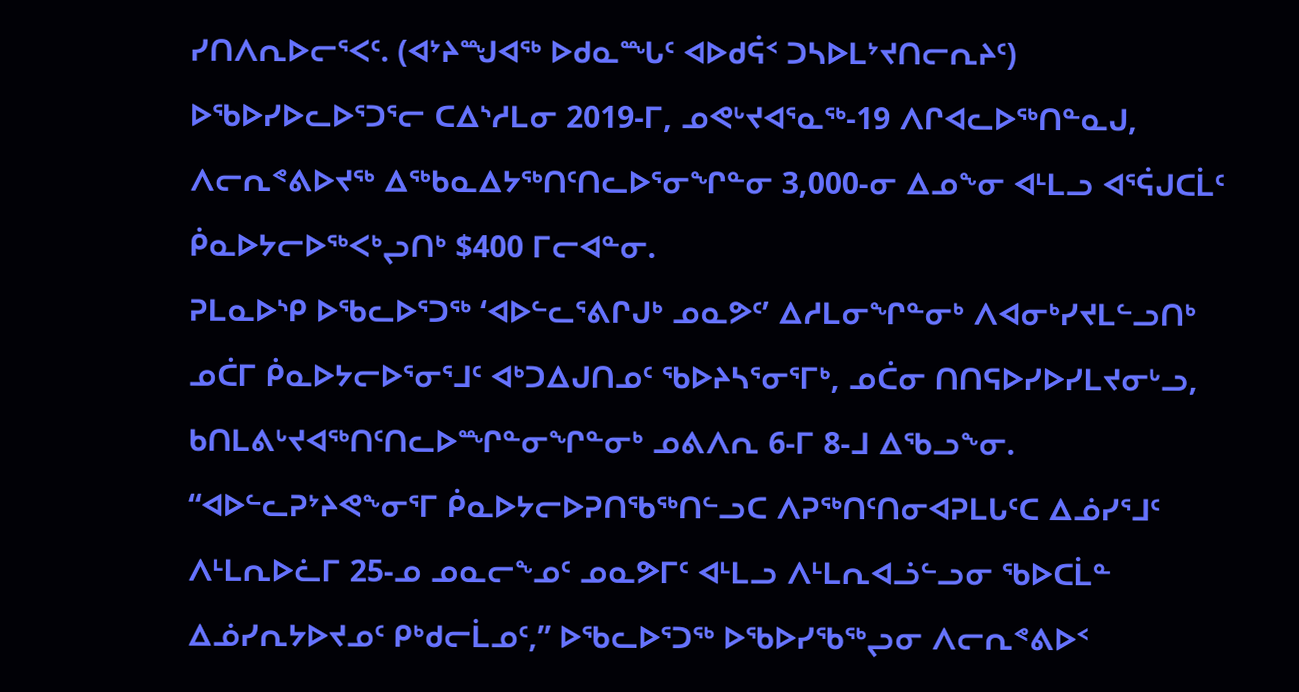ᓯᑎᐱᕆᐅᓕᕐᐸᑦ. (ᐊᔾᔨᙳᐊᖅ ᐅᑯᓇᙵᑦ ᐊᐅᑯᕌᑉ ᑐᓴᐅᒪᔾᔪᑎᓕᕆᔨᑦ)
ᐅᖃᐅᓯᐅᓚᐅᕐᑐᕐᓕ ᑕᐃᔅᓱᒪᓂ 2019-ᒥ, ᓄᕙᒡᔪᐊᕐᓇᖅ-19 ᐱᒋᐊᓚᐅᖅᑎᓐᓇᒍ, ᐱᓕᕆᕝᕕᐅᔪᖅ ᐃᖅᑲᓇᐃᔭᖅᑎᑦᑎᓚᐅᕐᓂᖏᓐᓂ 3,000-ᓂ ᐃᓄᖕᓂ ᐊᒻᒪᓗ ᐊᕐᕌᒍᑕᒫᑦ ᑮᓇᐅᔭᓕᐅᖅᐸᒃᖢᑎᒃ $400 ᒥᓕᐊᓐᓂ.
ᕈᒪᓇᐅᔅᑭ ᐅᖃᓚᐅᕐᑐᖅ ‘ᐊᐅᓪᓚᕐᕕᒋᒍᒃ ᓄᓇᕗᑦ’ ᐃᓱᒪᓂᖏᓐᓂᒃ ᐱᐊᓂᒃᓯᔪᒪᓪᓗᑎᒃ ᓄᑖᒥ ᑮᓇᐅᔭᓕᐅᕐᓂᕐᒧᑦ ᐊᒃᑐᐃᒍᑎᓄᑦ ᖃᐅᔨᓴᕐᓂᕐᒥᒃ, ᓄᑖᓂ ᑎᑎᕋᐅᓯᐅᓯᒪᔪᓂᒡᓗ, ᑲᑎᒪᕕᒡᔪᐊᖅᑎᑦᑎᓚᐅᙱᓐᓂᖏᓐᓂᒃ ᓄᕕᐱᕆ 6-ᒥ 8-ᒧ ᐃᖃᓗᖕᓂ.
“ᐊᐅᓪᓚᕈᔾᔨᕙᖕᓂᕐᒥ ᑮᓇᐅᔭᓕᐅᕈᑎᖃᖅᑎᓪᓗᑕ ᐱᕈᖅᑎᑦᑎᓂᐊᕈᒪᒐᑦᑕ ᐃᓅᓯᕐᒧᑦ ᐱᒻᒪᕆᐅᓛᒥ 25-ᓄ ᓄᓇᓕᖕᓄᑦ ᓄᓇᕗᒥᑦ ᐊᒻᒪᓗ ᐱᒻᒪᕆᐊᓘᓪᓗᓂ ᖃᐅᑕᒫᓐ ᐃᓅᓯᕆᔭᐅᔪᓄᑦ ᑭᒃᑯᓕᒫᓄᑦ,” ᐅᖃᓚᐅᕐᑐᖅ ᐅᖃᐅᓯᖃᖅᖢᓂ ᐱᓕᕆᕝᕕᐅᑉ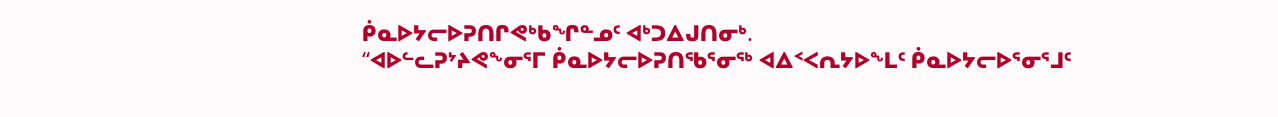ᑮᓇᐅᔭᓕᐅᕈᑎᒋᕙᒃᑲᖏᓐᓄᑦ ᐊᒃᑐᐃᒍᑎᓂᒃ.
“ᐊᐅᓪᓚᕈᔾᔨᕙᖕᓂᕐᒥ ᑮᓇᐅᔭᓕᐅᕈᑎᖃᕐᓂᖅ ᐊᐃᑉᐸᕆᔭᐅᖕᒪᑦ ᑮᓇᐅᔭᓕᐅᕐᓂᕐᒧᑦ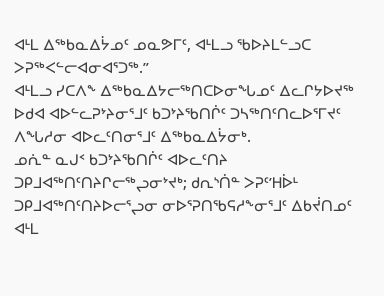ᐊᒻᒪ ᐃᖅᑲᓇᐃᔮᓄᑦ ᓄᓇᕗᒥᑦ, ᐊᒻᒪᓗ ᖃᐅᔨᒪᓪᓗᑕ ᐳᕈᖅᐸᓪᓕᐊᓂᐊᕐᑐᖅ.”
ᐊᒻᒪᓗ ᓯᑕᐱᖕ ᐃᖅᑲᓇᐃᔭᓕᖅᑎᑕᐅᓂᖓᓄᑦ ᐃᓚᒋᔭᐅᔪᖅ ᐅᑯᐊ ᐊᐅᓪᓚᕈᔾᔨᓂᕐᒧᑦ ᑲᑐᔾᔨᖃᑎᒌᑦ ᑐᓴᖅᑎᑦᑎᓚᐅᕐᒥᔪᑦ ᐱᖓᓱᓂ ᐊᐅᓚᑦᑎᓂᕐᒧᑦ ᐃᖅᑲᓇᐃᔮᓂᒃ.
ᓄᕇᓐ ᓇᒍᑉ ᑲᑐᔾᔨᖃᑎᒌᑦ ᐊᐅᓚᑦᑎᔨ ᑐᑭᒧᐊᖅᑎᑦᑎᔨᒋᓕᖅᖢᓂᔾᔪᒃ; ᑯᕆᔅᑏᓐ ᐳᕈᑦ’ᕼᐆᒻ ᑐᑭᒧᐊᖅᑎᑦᑎᔨᐅᓕᕐᖢᓂ ᓂᐅᕐᕈᑎᖃᕋᓱᖕᓂᕐᒧᑦ ᐃᑲᔫᑎᓄᑦ ᐊᒻᒪ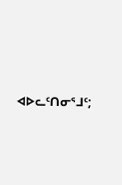ᐊᐅᓚᑦᑎᓂᕐᒧᑦ;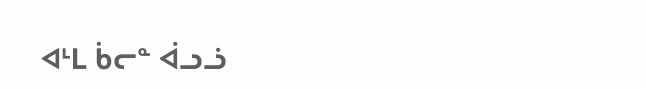ᐊᒻᒪ ᑳᓕᓐ ᐋᓗᓘ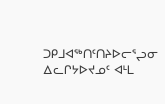ᑐᑭᒧᐊᖅᑎᑦᑎᔨᐅᓕᕐᖢᓂ ᐃᓚᒋᔭᐅᔪᓄᑦ ᐊᒻᒪ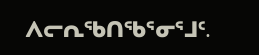ᐱᓕᕆᖃᑎᖃᕐᓂᕐᒧᑦ.